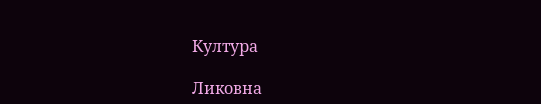Култура

Ликовна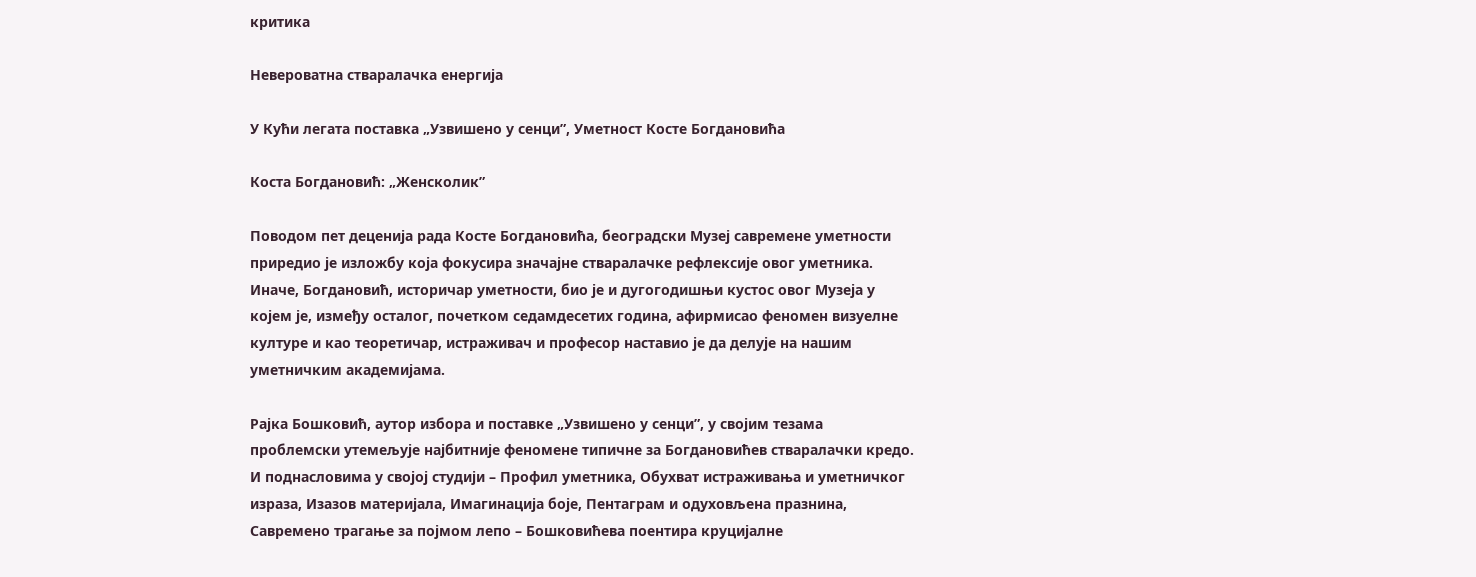критика

Невероватна стваралачка енергија

У Кући легата поставка „Узвишено у сенци”, Уметност Косте Богдановића

Коста Богдановић: „Женсколик”

Поводом пет деценија рада Косте Богдановића, београдски Музеј савремене уметности приредио је изложбу која фокусира значајне стваралачке рефлексије овог уметника. Иначе, Богдановић, историчар уметности, био је и дугогодишњи кустос овог Музеја у којем је, између осталог, почетком седамдесетих година, афирмисао феномен визуелне културе и као теоретичар, истраживач и професор наставио је да делује на нашим уметничким академијама.

Рајка Бошковић, аутор избора и поставке „Узвишено у сенци”, у својим тезама проблемски утемељује најбитније феномене типичне за Богдановићев стваралачки кредо. И поднасловима у својој студији – Профил уметника, Обухват истраживања и уметничког израза, Изазов материјала, Имагинација боје, Пентаграм и одуховљена празнина, Савремено трагање за појмом лепо – Бошковићева поентира круцијалне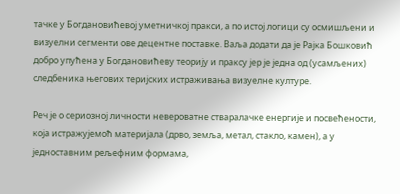тачке у Богдановићевој уметничкој пракси, а по истој логици су осмишљени и визуелни сегменти ове децентне поставке. Ваља додати да је Рајка Бошковић добро упућена у Богдановићеву теорију и праксу јер је једна од (усамљених) следбеника његових теријских истраживања визуелне културе.

Реч је о сериозној личности невероватне стваралачке енергије и посвећености, која истражујемоћ материјала (дрво, земља, метал, стакло, камен), а у једноставним рељефним формама,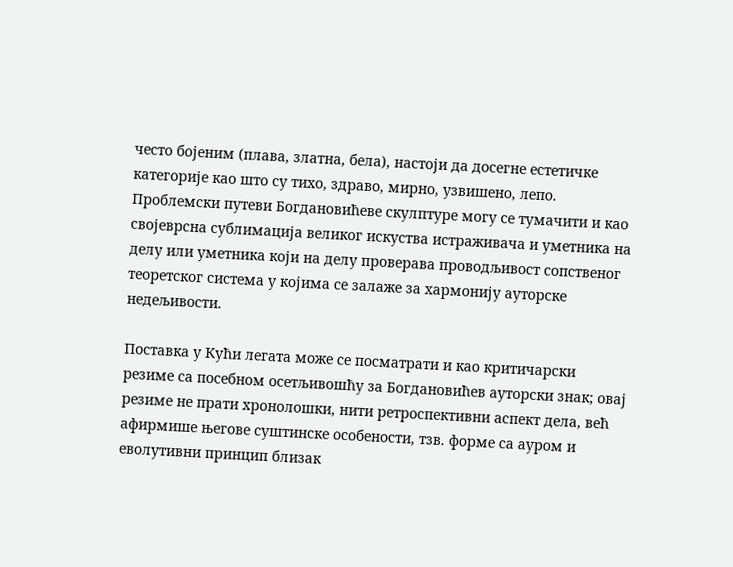често бојеним (плава, златна, бела), настоји да досегне естетичке категорије као што су тихо, здраво, мирно, узвишено, лепо. Проблемски путеви Богдановићеве скулптуре могу се тумачити и као својеврсна сублимација великог искуства истраживача и уметника на делу или уметника који на делу проверава проводљивост сопственог теоретског система у којима се залаже за хармонију ауторске недељивости.

Поставка у Кући легата може се посматрати и као критичарски резиме са посебном осетљивошћу за Богдановићев ауторски знак; овај резиме не прати хронолошки, нити ретроспективни аспект дела, већ афирмише његове суштинске особености, тзв. форме са ауром и еволутивни принцип близак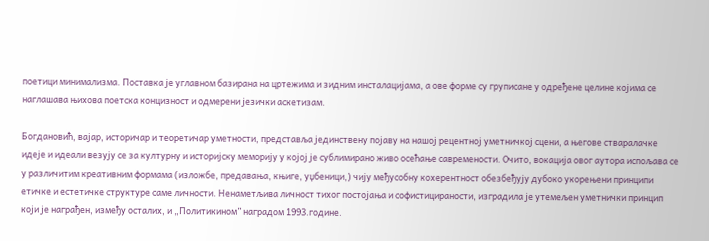поетици минимализма. Поставка је углавном базирана на цртежима и зидним инсталацијама, а ове форме су груписане у одређене целине којима се наглашава њихова поетска концизност и одмерени језички аскетизам.

Богдановић, вајар, историчар и теоретичар уметности, представља јединствену појаву на нашој рецентној уметничкој сцени, а његове стваралачке идеје и идеали везују се за културну и историјску меморију у којој је сублимирано живо осећање савремености. Очито, вокација овог аутора испољава се у различитим креативним формама (изложбе, предавања, књиге, уџбеници,) чију међусобну кохерентност обезбеђују дубоко укорењени принципи етичке и естетичке структуре саме личности. Ненаметљива личност тихог постојања и софистицираности, изградила је утемељен уметнички принцип који је награђен, између осталих, и „Политикином” наградом 1993.године.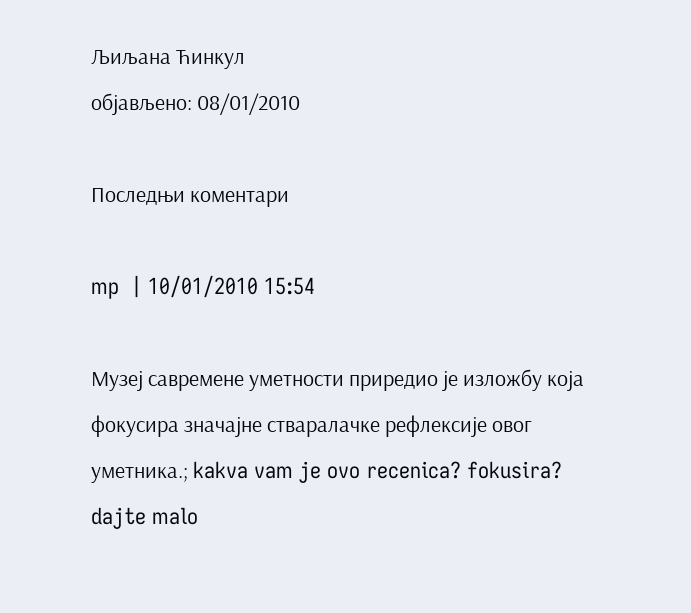Љиљана Ћинкул
објављено: 08/01/2010

Последњи коментари

mp  | 10/01/2010 15:54

Музеј савремене уметности приредио је изложбу која фокусира значајне стваралачке рефлексије овог уметника.; kakva vam je ovo recenica? fokusira? dajte malo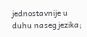jednostavnije u duhu naseg jezika;